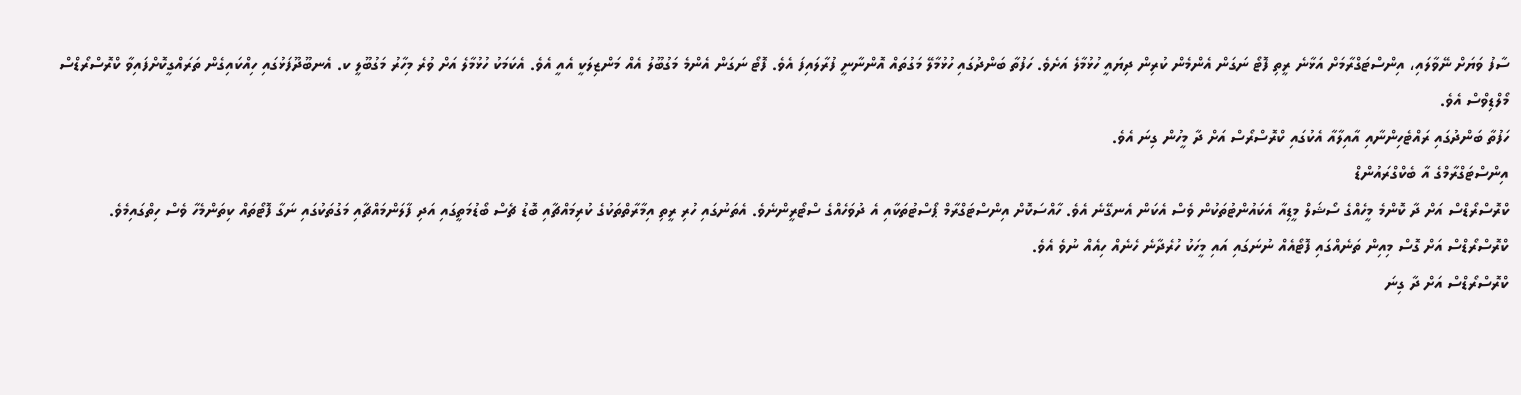ސާފު ވަޔަށް ނޭވާލައި، އިންސްޓަގްރާމަށް އަޅާނެ ރީތި ފޮޓޯ ނަގަން އެންމެން ކުރިން ދިޔައީ ހުޅުމާލެ އަށެވެ. ހަފުތާ ބަންދުގައި ހުޅުމާލޭ މަގުތައް އޮންނާނީ ފުރާލައިފަ އެވެ. ފޮޓޯ ނަގަން އެންމެ މަގުބޫލު އެއް މަންޒިލަކީ އެއީ އެވެ. އެކަމަކު ހުޅުމާލެ އަށް ވުރެ މިހާރު މަގުބޫލީ ކ. އެނބޫދޫފަޅުގައި ހިއްކައިގެން ތަރައްގީކޮށްފައިވާ ކްރޮސްރޯޑްސް މޯލްޑިވްސް އެވެ.
ހަފުތާ ބަންދުގައި ރައްޓެހިންނާއި އާއިލާއާ އެކުގައި ކްރޮސްރޯސް އަށް ދާ މީހުން ގިނަ އެވެ.
އިންސްޓަގްރާމްގެ އާ ބެކްގްރައުންޑް
ކްރޮސްރޯޑްސް އަށް ދާ ކޮންމެ މީހެއްގެ ސޯޝަލް މީޑިއާ އެކައުންޓުތަކުން ވެސް އެކަން އެނގޭނެ އެވެ. ހާއްސަކޮށް އިންސްޓަގްރާމް ޕޯސްޓުތަކާއި އެ ދުވަހެއްގެ ސްޓޯރީންނެވެ. އެތަނުގައި ހުރި ރީތި އިމާރާތްތަކުގެ ކުރިމައްޗާއި ބޮޑު ޗެސް ބޯޑުމަތީގައި އަދި ފާލަންމައްޗާއި މަގުތަކުގައި ނަގާ ފޮޓޯތައް ކިތަންމެހާ ވެސް ހިތްގައިމެވެ.
ކްރޮސްރޯޑްސް އަށް ގޮސް މިއިން ތަނެއްގައި ފޮޓޯއެއް ނުނަގައި އައި މީހަކު ހުރެދާނެ ހެނެއް ހިއެއް ނުވެ އެވެ.
ކްރޮސްރޯޑްސް އަށް ދާ ގިނަ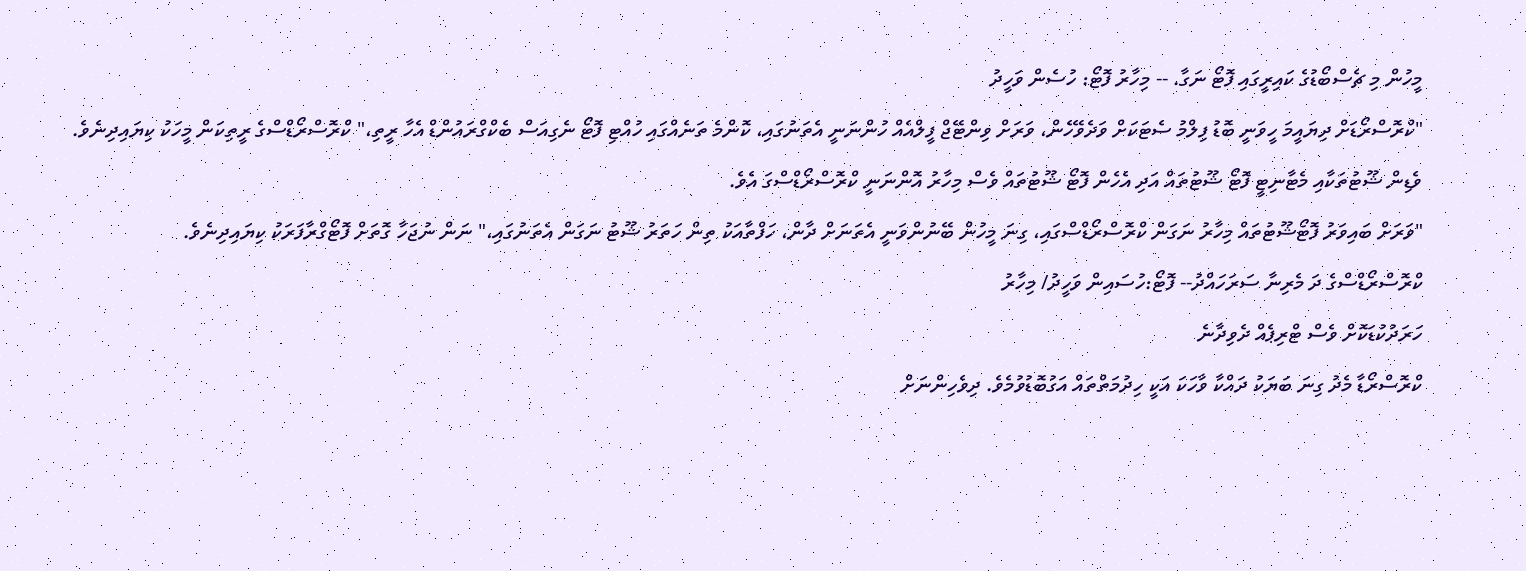މީހުން މި ޗެސްބޯޑުގެ ކައިރީގައި ފޮޓޯ ނަގާ. -- މިހާރު ފޮޓޯ: ހުސެން ވަހީދު
"ކްރޮސްރޯޑަށް ދިޔައީމަ ހީވަނީ ބޮޑު ފިލްމު ސެޓަކަށް ވަދެވޭހެން، ވަރަށް ވިންޓޭޖް ފީލްއެއް ހުންނަނީ އެތަނުގައި، ކޮންމެ ތަނެއްގައި ހުއްޓި ފޮޓޯ ނެގިއަސް ބެކްގްރައުންޑް އެހާ ރީތި،" ކްރޮސްރޯޑްސްގެ ރީތިކަން މީހަކު ކިޔައިދިނެވެ.
ވެޑިން ޝޫޓުތަކާއި މެޓާނިޓީ ފޮޓޯ ޝޫޓުތައް އަދި އެހެން ފޮޓޯ ޝޫޓުތައް ވެސް މިހާރު އޮންނަނީ ކްރޮސްރޯޑްސްގަ އެވެ.
"ވަރަށް ބައިވަރު ފޮޓޯޝޫޓުތައް މިހާރު ނަގަން ކްރޮސްރޯޑްސްގައި، ގިނަ މީހުން ބޭނުންވަނީ އެތަނަށް ދާން، ހަފްތާއަކު ތިން ހަތަރު ޝޫޓު ނަގަން އެތަނުގައި،" ނަން ނުޖަހާ ގޮތަށް ފޮޓޯގްރާފަރަކު ކިޔައިދިނެވެ.
ކްރޮސްރޯޑްސްގެ ދަ މެރިނާ ސަރަހައްދު-- ފޮޓޯ:ހުސައިން ވަހީދު/ މިހާރު
ހަރަދުކުޑަކޮށް ވެސް ޓްރިޕެއް ދެވިދާނެ
ކްރޮސްރޯޑާ މެދު ގިނަ ބަޔަކު ދައްކާ ވާހަކަ އަކީ ހިދުމަތްތައް އަގުބޮޑުވުމެވެ. ދިވެހިންނަށް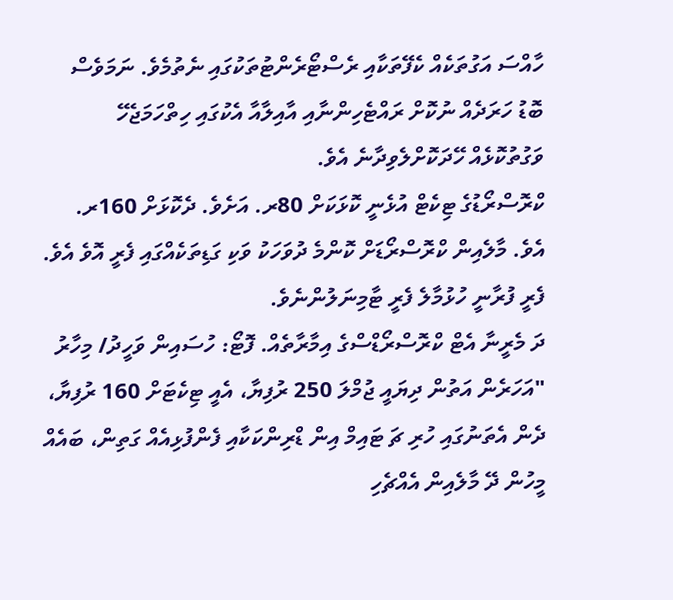ހާއްސަ އަގުތަކެއް ކެފޭތަކާއި ރެސްޓޯރެންޓުތަކުގައި ނެތުމެވެ. ނަމަވެސް ބޮޑު ހަރަދެއް ނުކޮށް ރައްޓެހިންނާއި އާއިލާއާ އެކުގައި ހިތްހަމަޖެހޭ ވަގުތުކޮޅެއް ހޭދަކޮށްލެވިދާނެ އެވެ.
ކްރޮސްރޯޑުގެ ޓިކެޓް އުޅެނީ ކޮޅަކަށް 80ރ. އަށެވެ. ދެކޮޅަށް 160ރ. އެވެ. މާލެއިން ކްރޮސްރޯޑަށް ކޮންމެ ދުވަހަކު ވަކި ގަޑިތަކެއްގައި ފެރީ އޮވެ އެވެ. ފެރީ ފުރާނީ ހުޅުމާލެ ފެރީ ޓާމިނަލުންނެވެ.
ދަ މެރީނާ އެޓް ކްރޮސްރޯޑްސްގެ އިމާރާތެއް. ފޮޓޯ: ހުސައިން ވަހީދު/ މިހާރު
"އަހަރެން އަތުން ދިޔައީ ޖުމްލަ 250 ރުފިޔާ، އެއީ ޓިކެޓަށް 160 ރުފިޔާ، ދެން އެތަނުގައި ހުރި ޗަ ޓައިމް އިން ޑްރިންކަކާއި ފެންފުޅިއެއް ގަތިން، ބައެއް މީހުން ދޭ މާލެއިން އެއްޗެހި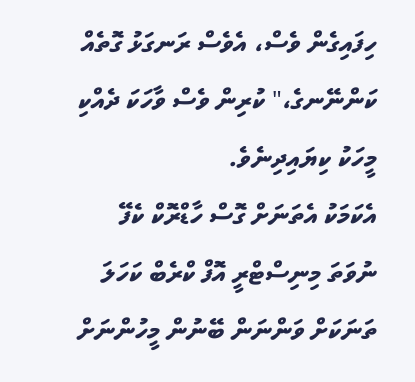ހިފައިގެން ވެސް، އެވެސް ރަނގަޅު ގޮތެއް ކަންނޭނގެ،" ކުރިން ވެސް ވާހަކަ ދެއްކި މީހަކު ކިޔައިދިނެވެ.
އެކަމަކު އެތަނަށް ގޮސް ހާޑްރޮކް ކެފޭ ނުވަތަ މިނިސްޓްރީ އޮފް ކްރެބް ކަހަލަ ތަނަކަށް ވަންނަން ބޭނުން މީހުންނަށް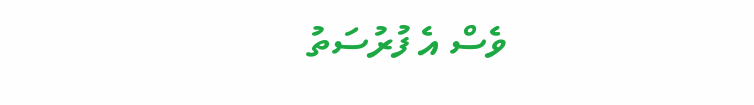ވެސް އެ ފުރުސަތު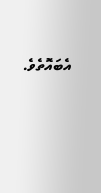އެބައޮތެވެ.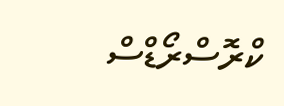ކްރޮސްރޯޑްސް